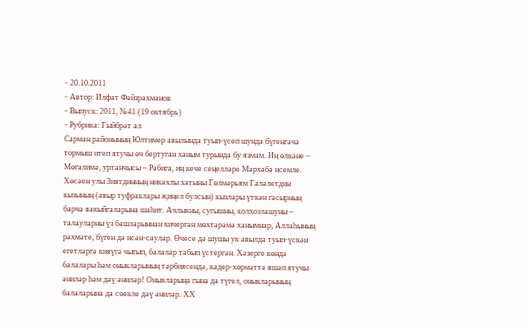- 20.10.2011
- Автор: Илфат Фәйзрахманов
- Выпуск: 2011, №41 (19 октябрь)
- Рубрика: Гыйбрәт ал
Сарман районының Юлтимер авылында туып-үсеп шунда бүгенгәчә тормыш итеп ятучы өч бертуган ханым турында бу язмам. Иң өлкәне – Мөгалимә, уртанчысы – Рабига, иң кече сеңелләре Мәрхәбә исемле. Хөсәен улы Зиятдинның никахлы хатыны Гөлмәрьям Галәлетдин кызының (авыр туфраклары җиңел булсын) кызлары үткән гасырның барча вакыйгаларына шаһит. Ачлыкны, сугышны, колхозлашуны – талауларны үз башларыннан кичергән мөхтәрәмә ханымнар, Аллаһының рәхмәте, бүген дә исән-саулар. Өчесе дә шушы ук авылда туып-үскән егетләргә кияүгә чыгып, балалар табып үстергән. Хәзерге көндә балалары һәм оныкларының тәрбиясендә, кадер-хөрмәттә яшәп ятучы әниләр һәм дәү әниләр! Оныкларыңа гына да түгел, оныкларының балаларына да сөекле дәү әниләр. ХХ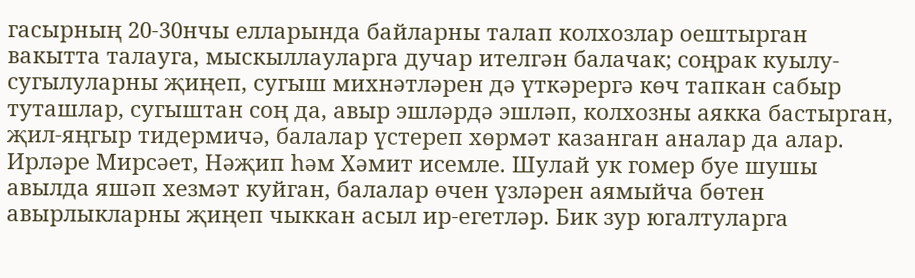гасырның 20-30нчы елларында байларны талап колхозлар оештырган вакытта талауга, мыскыллауларга дучар ителгән балачак; соңрак куылу-сугылуларны җиңеп, сугыш михнәтләрен дә үткәрергә көч тапкан сабыр туташлар, сугыштан соң да, авыр эшләрдә эшләп, колхозны аякка бастырган, җил-яңгыр тидермичә, балалар үстереп хөрмәт казанган аналар да алар. Ирләре Мирсәет, Нәҗип һәм Хәмит исемле. Шулай ук гомер буе шушы авылда яшәп хезмәт куйган, балалар өчен үзләрен аямыйча бөтен авырлыкларны җиңеп чыккан асыл ир-егетләр. Бик зур югалтуларга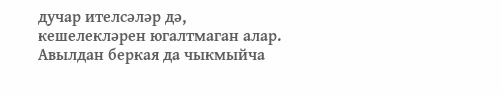дучар ителсәләр дә, кешелекләрен югалтмаган алар. Авылдан беркая да чыкмыйча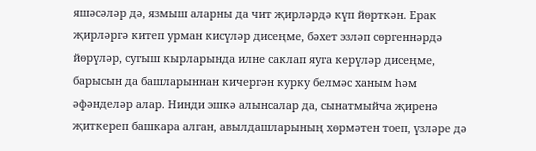яшәсәләр дә, язмыш аларны да чит җирләрдә күп йөрткән. Ерак җирләргә китеп урман кисүләр дисеңме, бәхет эзләп сөргеннәрдә йөрүләр, сугыш кырларында илне саклап яуга керүләр дисеңме, барысын да башларыннан кичергән курку белмәс ханым һәм әфәнделәр алар. Нинди эшкә алынсалар да, сынатмыйча җиренә җиткереп башкара алган, авылдашларының хөрмәтен тоеп, үзләре дә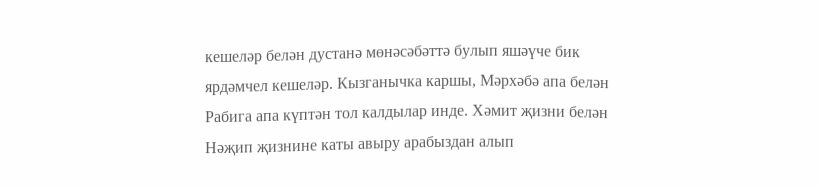кешеләр белән дустанә мөнәсәбәттә булып яшәүче бик ярдәмчел кешеләр. Кызганычка каршы, Мәрхәбә апа белән Рабига апа күптән тол калдылар инде. Хәмит җизни белән Нәҗип җизнине каты авыру арабыздан алып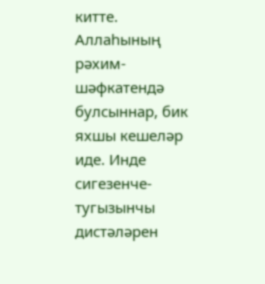китте. Аллаһының рәхим-шәфкатендә булсыннар, бик яхшы кешеләр иде. Инде сигезенче-тугызынчы дистәләрен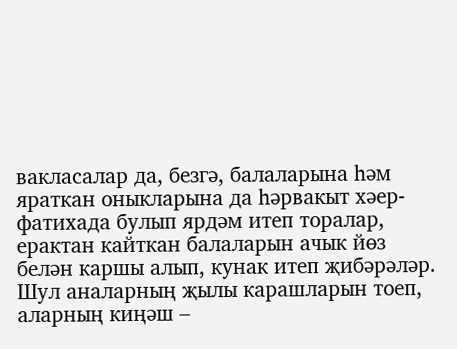вакласалар да, безгә, балаларына һәм яраткан оныкларына да һәрвакыт хәер-фатихада булып ярдәм итеп торалар, ерактан кайткан балаларын ачык йөз белән каршы алып, кунак итеп җибәрәләр. Шул аналарның җылы карашларын тоеп, аларның киңәш –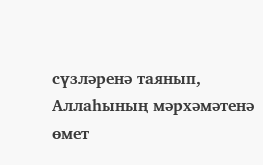сүзләренә таянып, Аллаһының мәрхәмәтенә өмет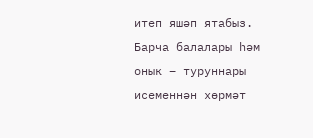итеп яшәп ятабыз.
Барча балалары һәм онык – туруннары исеменнән хөрмәт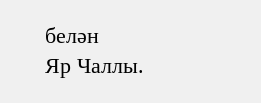белән
Яр Чаллы.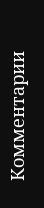Комментарии